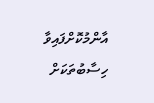އާންމުކޮށްފައިވާ ހިސާބުތަކަށް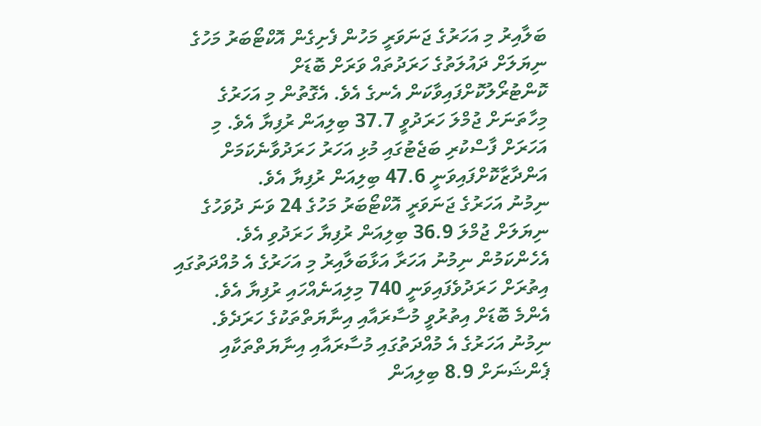ބަލާއިރު މި އަހަރުގެ ޖަނަވަރީ މަހުން ފެށިގެން އޮކްޓޯބަރު މަހުގެ ނިޔަލަށް ދައުލަތުގެ ހަރަދުތައް ވަރަށް ބޮޑަށް ކޮންޓުރޯލުކޮށްފައިވާކަން އެނގެ އެވެ. އެގޮތުން މި އަހަރުގެ މިހާތަނަށް ޖުމްލަ ހަރަދުވީ 37.7 ބިލިއަން ރުފިޔާ އެވެ. މި އަހަރަށް ފާސްކުރި ބަޖެޓުގައި މުޅި އަހަރު ހަރަދުވާނެކަމަށް އަންދާޒާކޮށްފައިވަނީ 47.6 ބިލިއަން ރުފިޔާ އެވެ.
ނިމުނު އަހަރުގެ ޖަނަވަރީ އޮކްޓޯބަރު މަހުގެ 24 ވަނަ ދުވަހުގެ ނިޔަލަށް ޖުމްލަ 36.9 ބިލިއަން ރުފިޔާ ހަރަދުވި އެވެ. އެހެންކަމުން ނިމުނު އަހަރާ އަޅާބަލާއިރު މި އަހަރުގެ އެ މުއްދަތުގައި އިތުރަށް ހަރަދުވެފައިވަނީ 740 މިލިއަނެއްހައި ރުފިޔާ އެވެ.
އެންމެ ބޮޑަށް އިތުރުވީ މުސާރައާއި އިނާޔަތްތަކުގެ ހަރަދެވެ. ނިމުނު އަހަރުގެ އެ މުއްދަތުގައި މުސާރައާއި އިނާޔަތްތަކާއި ޕެންޝަނަށް 8.9 ބިލިއަން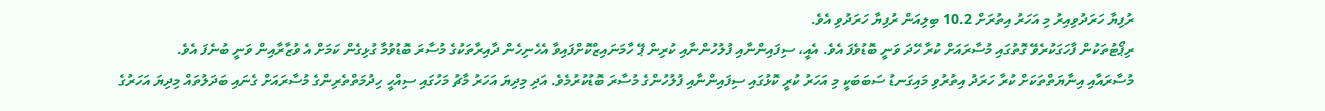ރުފިޔާ ހަރަދުވިއިރު މި އަހަރު އިތުރަށް 10.2 ބިލިއަން ރުފިޔާ ހަރަދުވި އެވެ.
ރިޕޯޓުތަކުން ފާހަގަކުރެވޭ ގޮތުގައި މުސާރައަށް ކުރާ ހޭދަ ވަނީ ބޮޑުވެފަ އެވެ. އެއީ، ސިފައިންނާއި ފުލުހުންނާއި ކުރިން ޕޭ ހާމަނައިޒްކޮށްފައިވާ އެހެނިހެން ދާއިރާތަކުގެ މުސާރަ ބޮޑުވުމާ ގުޅިގެން ކަމަށް އެ ވުޒާރާއިން ވަނީ ބުނެފަ އެވެ.
މުސާރައާއި އިނާޔަތްތަކަށް ކުރާ ހަރަދު އިތުރުވި މައިގަނޑު ސަބަބަކީ މި އަހަރު ކުރީ ކޮޅުގައި ސިފައިންނާއި ފުލުހުންގެ މުސާރަ ބޮޑުކުރުމެވެ. އަދި މިދިޔަ އަހަރު މާޗު މަހުގައި ސިއްހީ ހިދުމަތްތެރިންގެ މުސާރައަށް ގެނައި ބަދަލުތައް މިދިޔަ އަހަރުގެ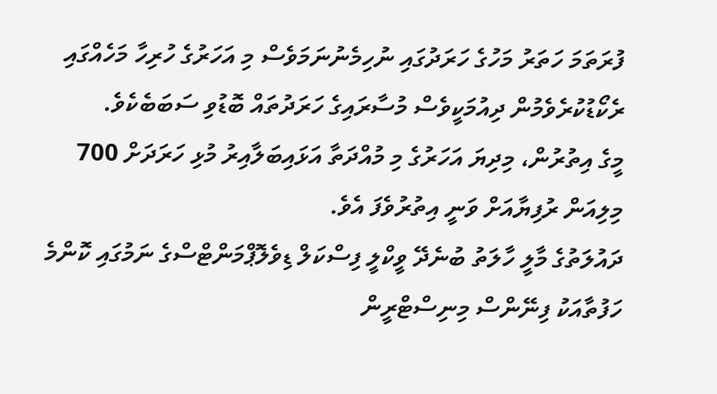ފުރަތަމަ ހަތަރު މަހުގެ ހަރަދުގައި ނުހިމެނުނަމަވެސް މި އަހަރުގެ ހުރިހާ މަހެއްގައި ރެކޯޑުކުރެވެމުން ދިއުމަކީވެސް މުސާރައިގެ ހަރަދުތައް ބޮޑުވި ސަބަބެކެވެ.
މީގެ އިތުރުން، މިދިޔަ އަހަރުގެ މި މުއްދަތާ އަޅައިބަލާއިރު މުޅި ހަރަދަށް 700 މިލިއަން ރުފިޔާއަށް ވަނީ އިތުރުވެފަ އެވެ.
ދައުލަތުގެ މާލީ ހާލަތު ބުނެދޭ ވީކްލީ ފިސްކަލް ޑިވެލޮޕްމަންޓްސްގެ ނަމުގައި ކޮންމެ ހަފުތާއަކު ފިނޭންސް މިނިސްޓްރީން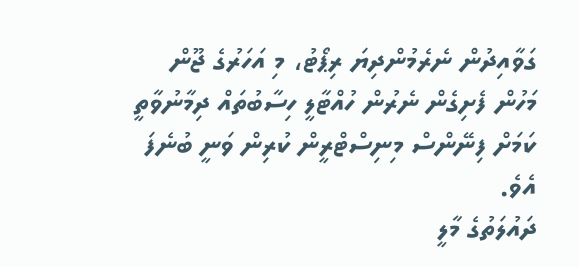ގަވާއިދުން ނެރެމުންދިޔަ ރިޕޯޓު، މި އަހަރުގެ ޖޫން މަހުން ފެށިގެން ނެރުން ހުއްޓާލީ ހިސާބުތައް ދިމާނުވާތީ ކަމަށް ފިނޭންސް މިނިސްޓްރީން ކުރިން ވަނީ ބުނެފަ އެވެ.
ދައުލަތުގެ މާލީ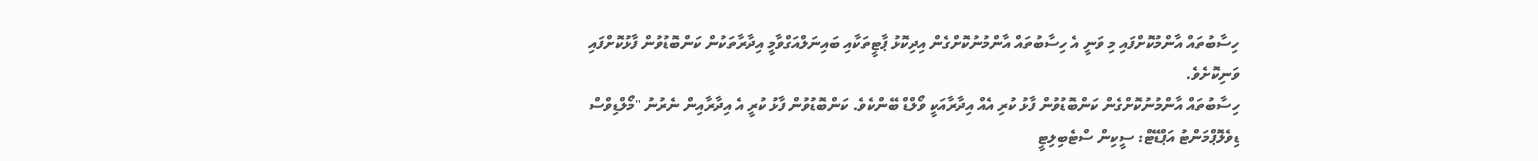ހިސާބުތައް އާންމުކޮށްފައި މި ވަނީ އެ ހިސާބުތައް އާންމުނުކޮށްގެން އިދިކޮޅު ޕާޓީތަކާއި ބައިނަލްއަގްވާމީ އިދާރާތަކުން ކަންބޮޑުވުން ފާޅުކޮށްފައި ވަނިކޮށެވެ.
ހިސާބުތައް އާންމުނުކޮށްގެން ކަންބޮޑުވުން ފާޅު ކުރި އެއް އިދާރާއަކީ ވޯލްޑް ބޭންކެވެ. ކަންބޮޑުވުން ފާޅު ކުރީ އެ އިދާރާއިން ނެރުނު "މޯލްޑިވްސް ޑިވެލޮޕްމަންޓު އަޕްޑޭޓް: ސީކިން ސްޓެބިލިޓީ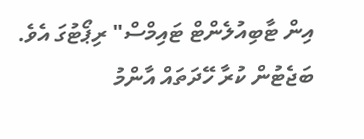އިން ޓާބިއުލެންޓް ޓައިމްސް" ރިޕޯޓުގަ އެވެ.
ބަޖެޓުން ކުރާ ހޭދަތައް އާންމު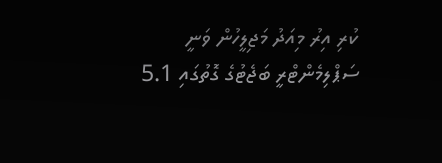ކުރި އިރު މިއަދު މަޖިލީހުން ވަނީ ސަޕްލިމެންޓްރީ ބަޖެޓުގެ ގޮތުގައި 5.1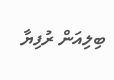ބިލިއަން ރުފިޔާ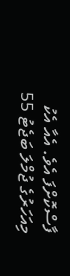ފާސްކޮށްފަ އެވެ. އެއާ އެކު މިއަހަރުގެ ޖުމްލަ ބަޖެޓު 55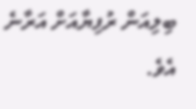ބިލިއަން ރުފިޔާއަށް އަރާނެ އެވެ.